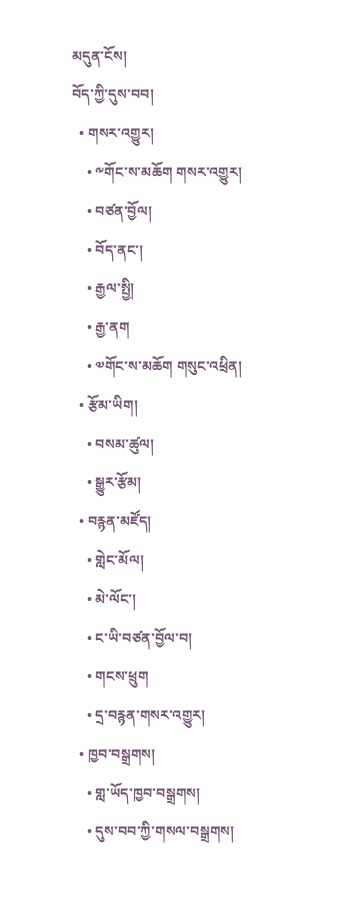མདུན་ངོས།
བོད་ཀྱི་དུས་བབ།
  • གསར་འགྱུར།
    • ༸གོང་ས་མཆོག གསར་འགྱུར།
    • བཙན་བྱོལ།
    • བོད་ནང་།
    • རྒྱལ་སྤྱི།
    • རྒྱ་ནག
    • ༧གོང་ས་མཆོག གསུང་འཕྲིན།
  • རྩོམ་ཡིག།
    • བསམ་ཚུལ།
    • སྒྱུར་རྩོམ།
  • བརྙན་མཛོད།
    • གླེང་མོལ།
    • མེ་ལོང་།
    • ང་ཡི་བཙན་བྱོལ་བ།
    • གངས་ཕྲུག
    • དྲ་བརྙན་གསར་འགྱུར།
  • ཁྱབ་བསྒྲགས།
    • གླ་ཡོད་ཁྱབ་བསྒྲགས།
    • དུས་བབ་ཀྱི་གསལ་བསྒྲགས།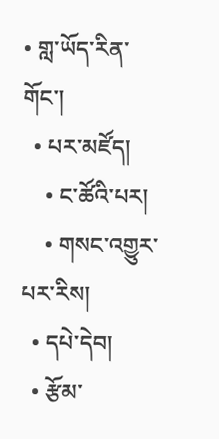• གླ་ཡོད་རིན་གོང་།
  • པར་མཛོད།
    • ང་ཚོའི་པར།
    • གསང་འགྱུར་པར་རིས།
  • དཔེ་དེབ།
  • རྩོམ་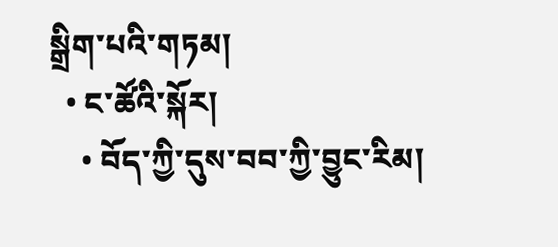སྒྲིག་པའི་གཏམ།
  • ང་ཚོའི་སྐོར།
    • བོད་ཀྱི་དུས་བབ་ཀྱི་བྱུང་རིམ།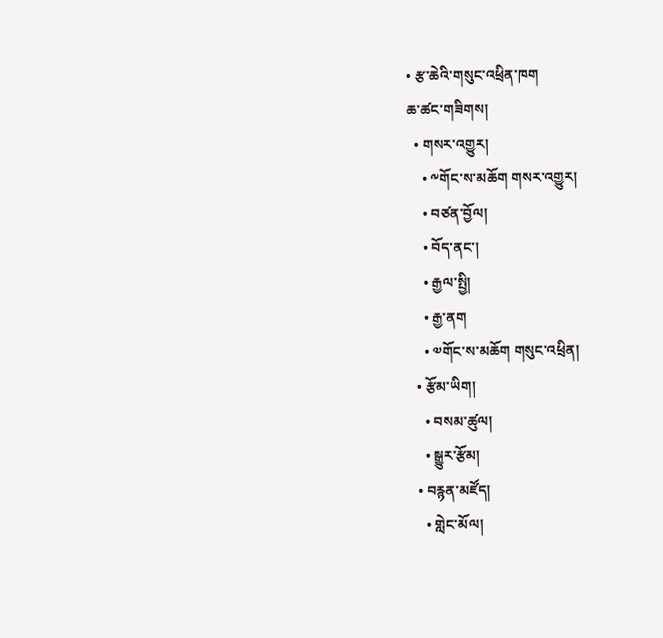• རྩ་ཆེའི་གསུང་འཕྲིན་ཁག
ཆ་ཚང་གཟིགས།
  • གསར་འགྱུར།
    • ༸གོང་ས་མཆོག གསར་འགྱུར།
    • བཙན་བྱོལ།
    • བོད་ནང་།
    • རྒྱལ་སྤྱི།
    • རྒྱ་ནག
    • ༧གོང་ས་མཆོག གསུང་འཕྲིན།
  • རྩོམ་ཡིག།
    • བསམ་ཚུལ།
    • སྒྱུར་རྩོམ།
  • བརྙན་མཛོད།
    • གླེང་མོལ།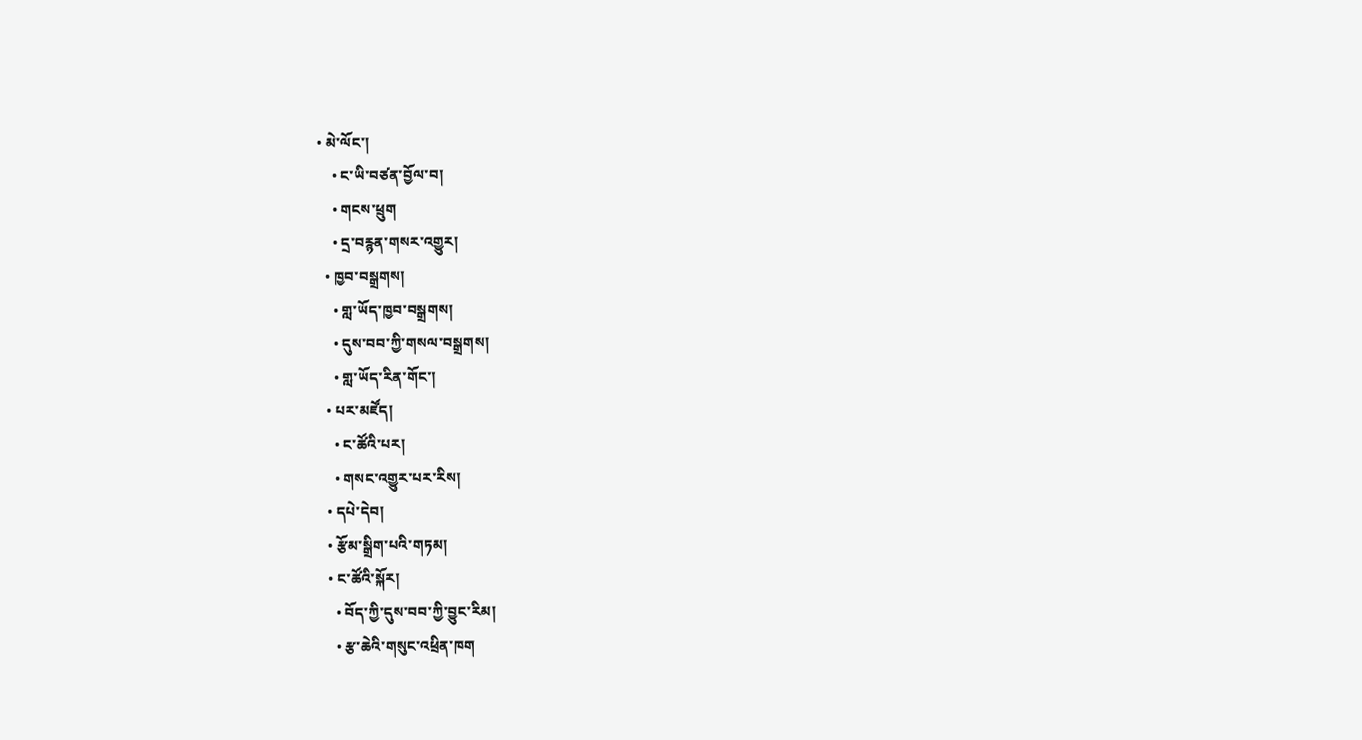• མེ་ལོང་།
    • ང་ཡི་བཙན་བྱོལ་བ།
    • གངས་ཕྲུག
    • དྲ་བརྙན་གསར་འགྱུར།
  • ཁྱབ་བསྒྲགས།
    • གླ་ཡོད་ཁྱབ་བསྒྲགས།
    • དུས་བབ་ཀྱི་གསལ་བསྒྲགས།
    • གླ་ཡོད་རིན་གོང་།
  • པར་མཛོད།
    • ང་ཚོའི་པར།
    • གསང་འགྱུར་པར་རིས།
  • དཔེ་དེབ།
  • རྩོམ་སྒྲིག་པའི་གཏམ།
  • ང་ཚོའི་སྐོར།
    • བོད་ཀྱི་དུས་བབ་ཀྱི་བྱུང་རིམ།
    • རྩ་ཆེའི་གསུང་འཕྲིན་ཁག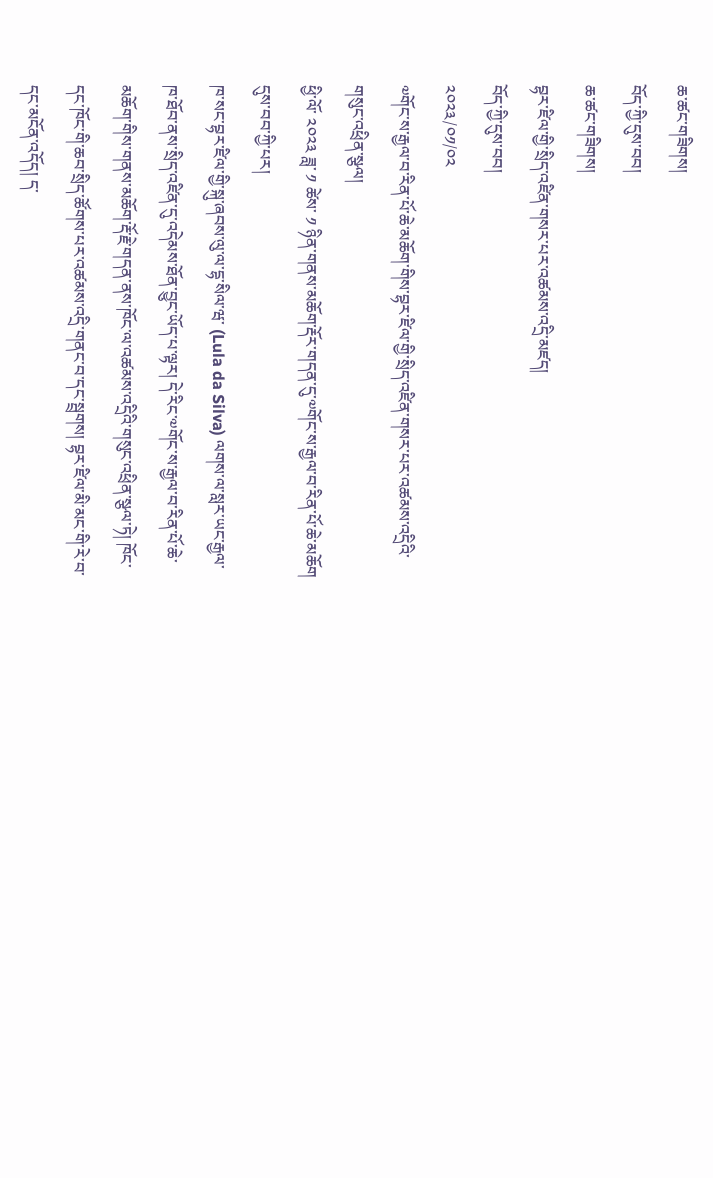ཆ་ཚང་གཟིགས།
བོད་ཀྱི་དུས་བབ།
ཆ་ཚང་གཟིགས།
བྷར་ཛིལ་གྱི་སྲིད་འཛིན་གསར་པར་འཚམས་འདྲི་མཛད།
བོད་ཀྱི་དུས་བབ།
༢༠༢༣/༠༡/༠༢
༧གོང་ས་རྒྱལ་བ་རིན་པོ་ཆེ་མཆོག་གིས་བྷར་ཛིལ་གྱི་སྲིད་འཛིན་གསར་པར་འཚམས་འདྲིའི་གསུང་འཕྲིན་སྩལ།
ཕྱི་ལོ་ ༢༠༢༣ ཟླ་ ༡ ཚེས་ ༡ ཉིན་གནས་མཆོག་རྡོར་གདན་དུ་༧གོང་ས་རྒྱལ་བ་རིན་པོ་ཆེ་མཆོག དུས་བབ་ཀྱི་པར།
ཁ་སང་བྷར་ཛིལ་གྱི་སྐུ་ཞབས་ལུ་ལ་དྷ་སིལ་ཝ་ (Lula da Silva) ལགས་ལ་སླར་ཡང་རྒྱལ་ཁ་ཐོབ་ནས་སྲིད་འཛིན་དུ་འདེམས་ཐོན་བྱུང་ཡོད་པ་ལྟར། དེ་རིང་༧གོང་ས་རྒྱལ་བ་རིན་པོ་ཆེ་མཆོག་གིས་གནས་མཆོག་རྡོ་རྗེ་གདན་ནས་ཁོང་ལ་འཚམས་འདྲིའི་གསུང་འཕྲིན་སྩལ་ཏེ། ཁོང་དང་ཁོང་གི་ཆབ་སྲིད་ཚོགས་པར་འཚམས་འདྲི་གནང་བ་དང་སྦྲགས། བྷར་ཛིལ་མི་མང་གི་རེ་བ་དང་མངོན་འདོད། ད་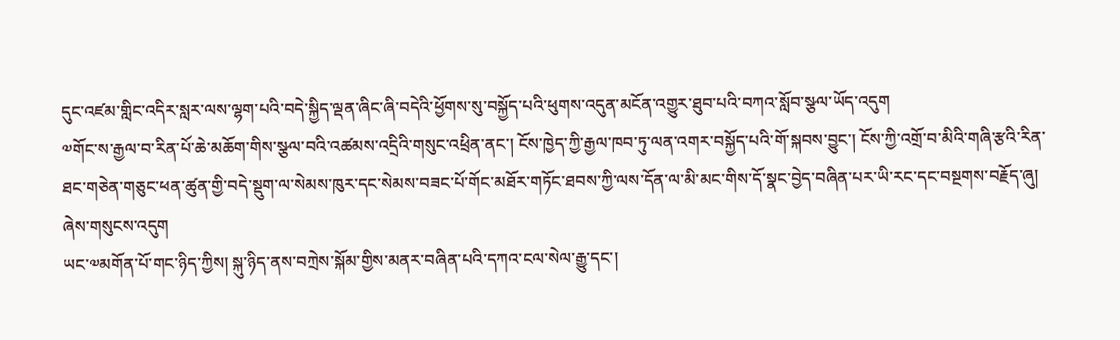དུང་འཛམ་གླིང་འདིར་སླར་ལས་ལྷག་པའི་བདེ་སྐྱིད་ལྡན་ཞིང་ཞི་བདེའི་ཕྱོགས་སུ་བསྐྱོད་པའི་ཕུགས་འདུན་མངོན་འགྱུར་ཐུབ་པའི་བཀའ་སློབ་སྩལ་ཡོད་འདུག
༧གོང་ས་རྒྱལ་བ་རིན་པོ་ཆེ་མཆོག་གིས་སྩལ་བའི་འཚམས་འདྲིའི་གསུང་འཕྲིན་ནང་། ངོས་ཁྱེད་ཀྱི་རྒྱལ་ཁབ་ཏུ་ལན་འགར་བསྐྱོད་པའི་གོ་སྐབས་བྱུང་། ངོས་ཀྱི་འགྲོ་བ་མིའི་གཞི་རྩའི་རིན་ཐང་གཅེན་གཅུང་ཕན་ཚུན་གྱི་བདེ་སྡུག་ལ་སེམས་ཁུར་དང་སེམས་བཟང་པོ་གོང་མཐོར་གཏོང་ཐབས་ཀྱི་ལས་དོན་ལ་མི་མང་གིས་དོ་སྣང་བྱེད་བཞིན་པར་ཡི་རང་དང་བསྔགས་བརྗོད་ཞུ། ཞེས་གསུངས་འདུག
ཡང་༧མགོན་པོ་གང་ཉིད་ཀྱིས། སྐུ་ཉིད་ནས་བཀྲེས་སྐོམ་གྱིས་མནར་བཞིན་པའི་དཀའ་ངལ་སེལ་རྒྱུ་དང་།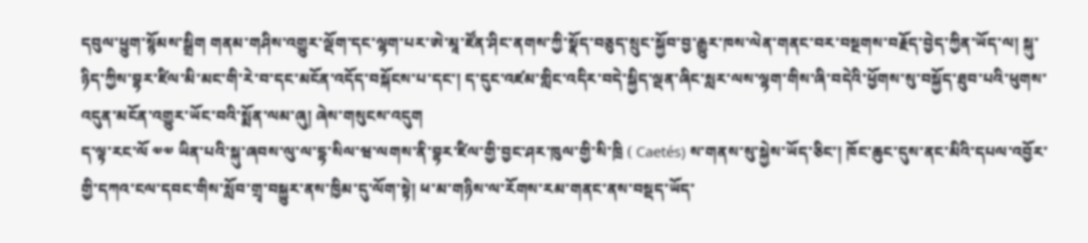དབུལ་ཕྱུག་སྙོམས་སྒྲིག གནམ་གཤིས་འགྱུར་ལྡོག་དང་ལྷག་པར་ཨེ་མཱ་ཛོན་ཤིང་ནགས་ཀྱི་སྣོད་བཅུད་སྲུང་སྐྱོབ་བྱ་རྒྱུར་ཁས་ལེན་གནང་བར་བསྔགས་བརྗོད་བྱེད་ཀྱིན་ཡོད་ལ། སྐུ་ཉིད་ཀྱིས་བྷར་ཛིལ་མི་མང་གི་རེ་བ་དང་མངོན་འདོད་བསྐོངས་པ་དང་། ད་དུང་འཛམ་གླིང་འདིར་བདེ་སྐྱིད་ལྡན་ཞིང་སླར་ལས་ལྷག་གིས་ཞི་བདེའི་ཕྱོགས་སུ་བསྐྱོད་ཐུབ་པའི་ཕུགས་འདུན་མངོན་འགྱུར་ཡོང་བའི་སྨོན་ལམ་ཞུ། ཞེས་གསུངས་འདུག
ད་ལྟ་རང་ལོ ༧༧ ཡིན་པའི་སྐུ་ཞབས་ལུ་ལ་དྷ་སིལ་ཝ་ལགས་ནི་བྷར་ཛིལ་གྱི་བྱང་ཤར་ཁུལ་གྱི་སི་ཁྲི ( Caetés) ས་གནས་སུ་སྐྱེས་ཡོད་ཅིང་། ཁོང་ཆུང་དུས་ནང་མིའི་དཔལ་འབྱོར་གྱི་དཀའ་ངལ་དབང་གིས་སློབ་གྲྭ་བསྐྱུར་ནས་ཁྱིམ་དུ་ལོག་སྟེ། ཕ་མ་གཉིས་ལ་རོགས་རམ་གནང་ནས་བསྡད་ཡོད་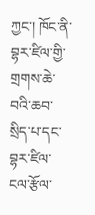ཀྱང་། ཁོང་ནི་བྷར་ཛིལ་གྱི་གྲགས་ཆེ་བའི་ཆབ་སྲིད་པ་དང་བྷར་ཛིལ་ངལ་རྩོལ་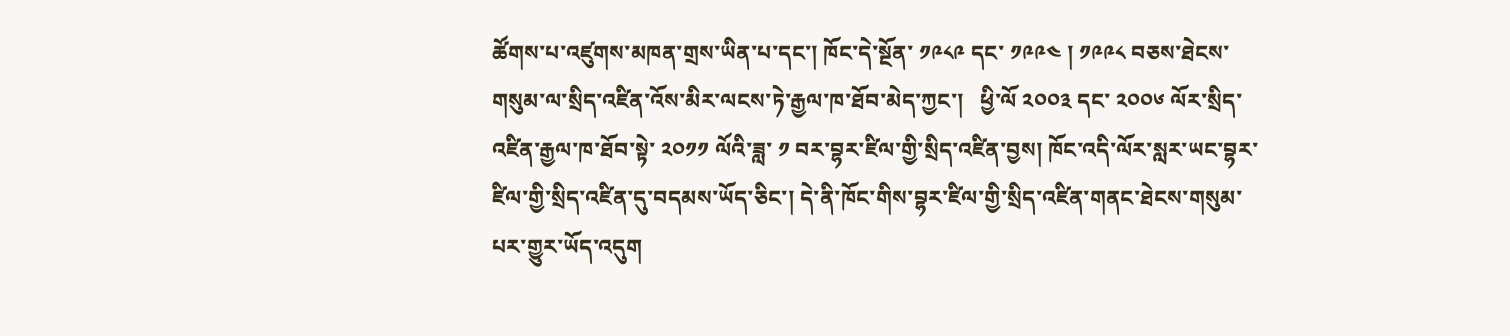ཚོགས་པ་འཛུགས་མཁན་གྲས་ཡིན་པ་དང་། ཁོང་དེ་སྔོན་ ༡༩༨༩ དང་ ༡༩༩༤ ། ༡༩༩༨ བཅས་ཐེངས་གསུམ་ལ་སྲིད་འཛིན་འོས་མིར་ལངས་ཏེ་རྒྱལ་ཁ་ཐོབ་མེད་ཀྱང་།   ཕྱི་ལོ ༢༠༠༣ དང་ ༢༠༠༦ ལོར་སྲིད་འཛིན་རྒྱལ་ཁ་ཐོབ་སྟེ་ ༢༠༡༡ ལོའི་ཟླ་ ༡ བར་བྷར་ཛིལ་གྱི་སྲིད་འཛིན་བྱས། ཁོང་འདི་ལོར་སླར་ཡང་བྷར་ཛིལ་གྱི་སྲིད་འཛིན་དུ་བདམས་ཡོད་ཅིང་། དེ་ནི་ཁོང་གིས་བྷར་ཛིལ་གྱི་སྲིད་འཛིན་གནང་ཐེངས་གསུམ་པར་གྱུར་ཡོད་འདུག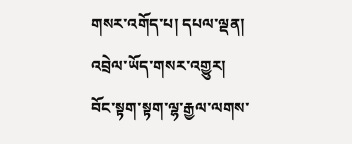གསར་འགོད་པ། དཔལ་ལྡན།
འབྲེལ་ཡོད་གསར་འགྱུར།
བོང་སྟག་སྟག་ལྷ་རྒྱལ་ལགས་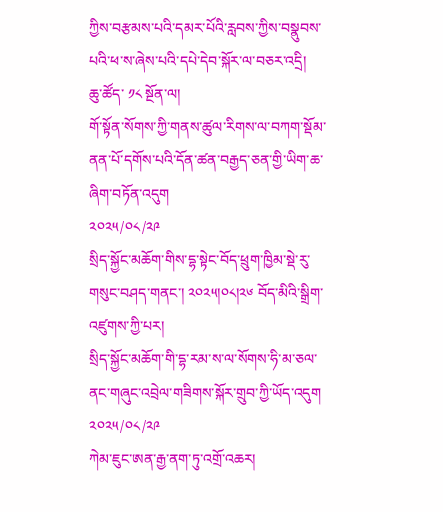ཀྱིས་བརྩམས་པའི་དམར་པོའི་རླབས་ཀྱིས་བསྣུབས་པའི་ཕ་ས་ཞེས་པའི་དཔེ་དེབ་སྐོར་ལ་བཅར་འདྲི།
ཆུ་ཚོད་ ༡༨ སྔོན་ལ།
གོ་སྟོན་སོགས་ཀྱི་གནས་ཚུལ་རིགས་ལ་བཀག་སྡོམ་ནན་པོ་དགོས་པའི་དོན་ཚན་བརྒྱད་ཅན་གྱི་ཡིག་ཆ་ཞིག་བཏོན་འདུག
༢༠༢༥/༠༨/༢༩
སྲིད་སྐྱོང་མཆོག་གིས་དྷ་སྟེང་བོད་ཕྲུག་ཁྱིམ་སྡེ་རུ་གསུང་བཤད་གནང་། ༢༠༢༥།༠༨།༢༦ བོད་མིའི་སྒྲིག་འཛུགས་ཀྱི་པར།
སྲིད་སྐྱོང་མཆོག་གི་དྷ་རམ་ས་ལ་སོགས་ཧི་མ་ཅལ་ནང་གཞུང་འབྲེལ་གཟིགས་སྐོར་གྲུབ་ཀྱི་ཡོད་འདུག
༢༠༢༥/༠༨/༢༩
ཀེམ་ཇུང་ཨན་རྒྱ་ནག་ཏུ་འགྲོ་འཆར།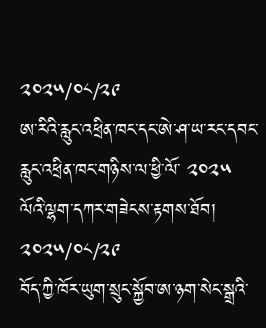༢༠༢༥/༠༨/༢༩
ཨ་རིའི་རླུང་འཕྲིན་ཁང་དང་ཨེ་ཤ་ཡ་རང་དབང་རླུང་འཕྲིན་ཁང་གཉིས་ལ་ཕྱི་ལོ་ ༢༠༢༥ ལོའི་ལྷག་དཀར་གཟེངས་རྟགས་ཐོབ།
༢༠༢༥/༠༨/༢༩
བོད་ཀྱི་ཁོར་ཡུག་སྲུང་སྐྱོབ་ཨ་ཉག་སེང་སྒྲའི་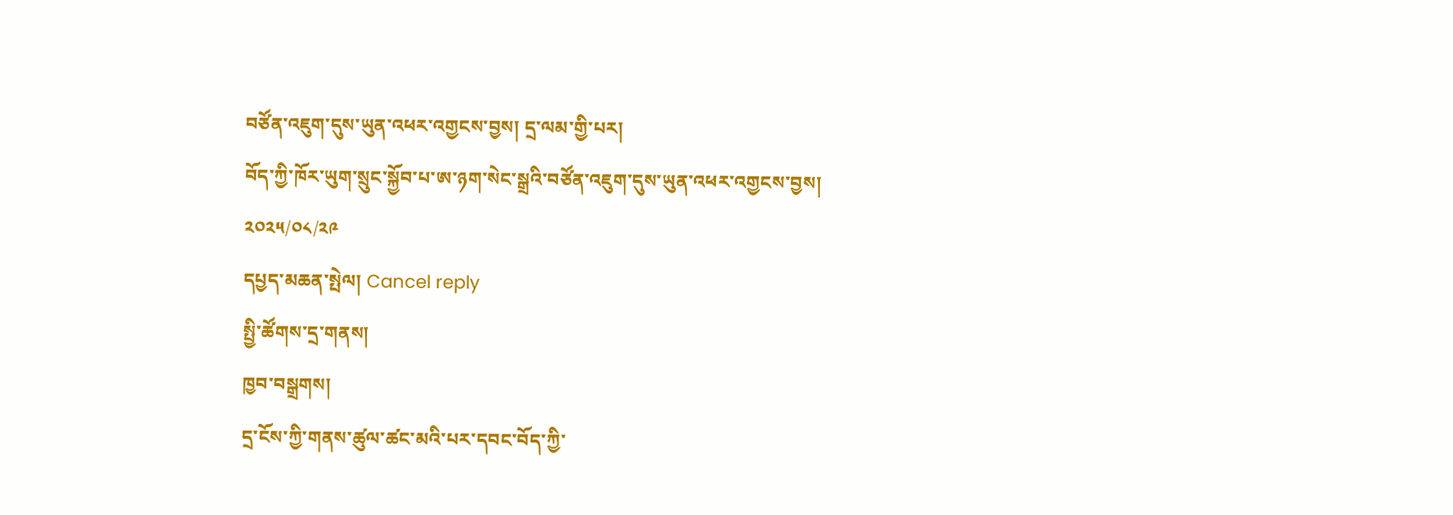བཙོན་འཇུག་དུས་ཡུན་འཕར་འགྱངས་བྱས། དྲ་ལམ་གྱི་པར།
བོད་ཀྱི་ཁོར་ཡུག་སྲུང་སྐྱོབ་པ་ཨ་ཉག་སེང་སྒྲའི་བཙོན་འཇུག་དུས་ཡུན་འཕར་འགྱངས་བྱས།
༢༠༢༥/༠༨/༢༩
དཔྱད་མཆན་སྤེལ། Cancel reply
སྤྱི་ཚོགས་དྲ་གནས།
ཁྱབ་བསྒྲགས།
དྲ་ངོས་ཀྱི་གནས་ཚུལ་ཚང་མའི་པར་དབང་བོད་ཀྱི་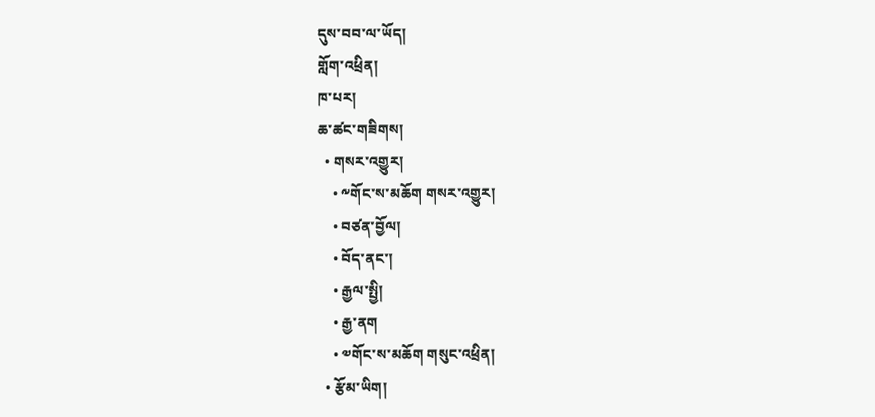དུས་བབ་ལ་ཡོད།
གློག་འཕྲིན།
ཁ་པར།
ཆ་ཚང་གཟིགས།
  • གསར་འགྱུར།
    • ༸གོང་ས་མཆོག གསར་འགྱུར།
    • བཙན་བྱོལ།
    • བོད་ནང་།
    • རྒྱལ་སྤྱི།
    • རྒྱ་ནག
    • ༧གོང་ས་མཆོག གསུང་འཕྲིན།
  • རྩོམ་ཡིག།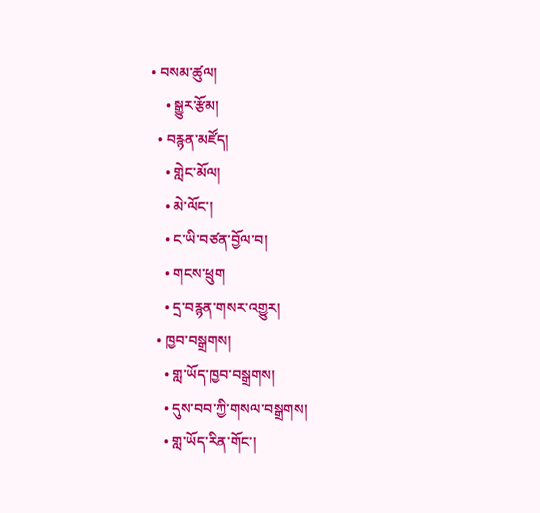• བསམ་ཚུལ།
    • སྒྱུར་རྩོམ།
  • བརྙན་མཛོད།
    • གླེང་མོལ།
    • མེ་ལོང་།
    • ང་ཡི་བཙན་བྱོལ་བ།
    • གངས་ཕྲུག
    • དྲ་བརྙན་གསར་འགྱུར།
  • ཁྱབ་བསྒྲགས།
    • གླ་ཡོད་ཁྱབ་བསྒྲགས།
    • དུས་བབ་ཀྱི་གསལ་བསྒྲགས།
    • གླ་ཡོད་རིན་གོང་།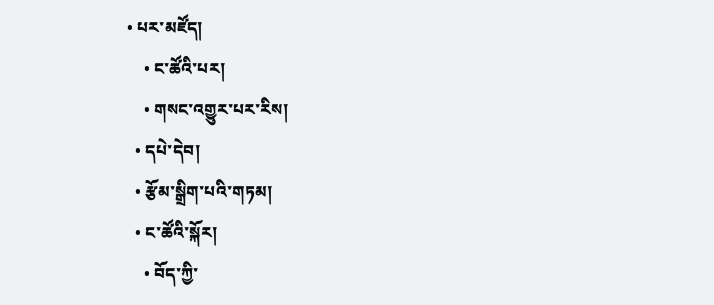• པར་མཛོད།
    • ང་ཚོའི་པར།
    • གསང་འགྱུར་པར་རིས།
  • དཔེ་དེབ།
  • རྩོམ་སྒྲིག་པའི་གཏམ།
  • ང་ཚོའི་སྐོར།
    • བོད་ཀྱི་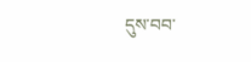དུས་བབ་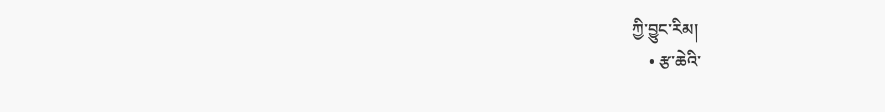ཀྱི་བྱུང་རིམ།
    • རྩ་ཆེའི་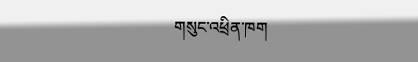གསུང་འཕྲིན་ཁག